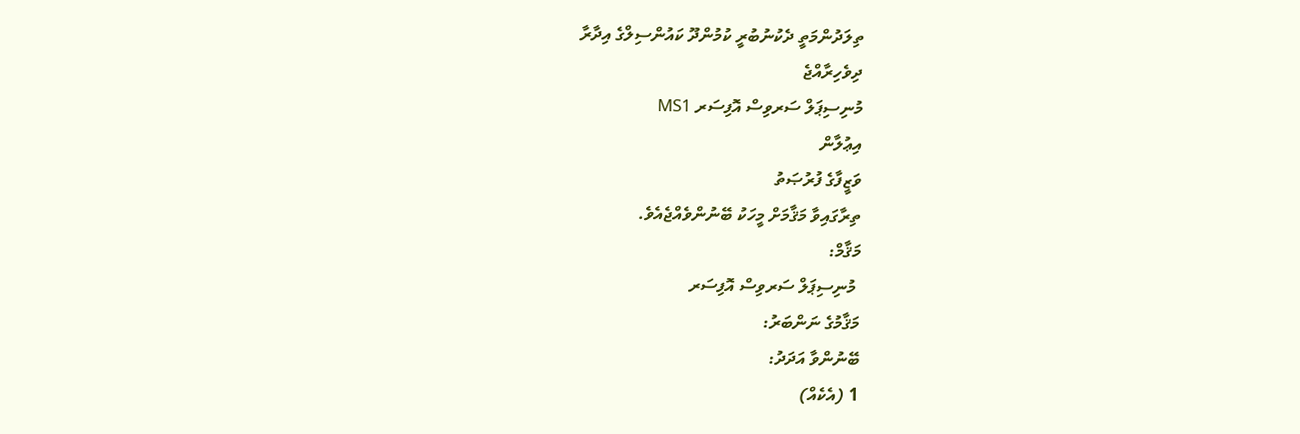ތިލަދުންމަތީ ދެކުނުބުރީ ކުމުންދޫ ކައުންސިލްގެ އިދާރާ
ދިވެހިރާއްޖެ
މުނިސިޕަލް ސަރވިސް އޮފިސަރ MS1
އިޢުލާން
ވަޒީފާގެ ފުރުޞަތު
ތިރާގައިވާ މަޤާމަށް މީހަކު ބޭނުންވެއްޖެއެވެ.
މަޤާމް:
 މުނިސިޕަލް ސަރވިސް އޮފިސަރ
މަޤާމުގެ ނަންބަރު:
ބޭނުންވާ އަދަދު:
1 (އެކެއް)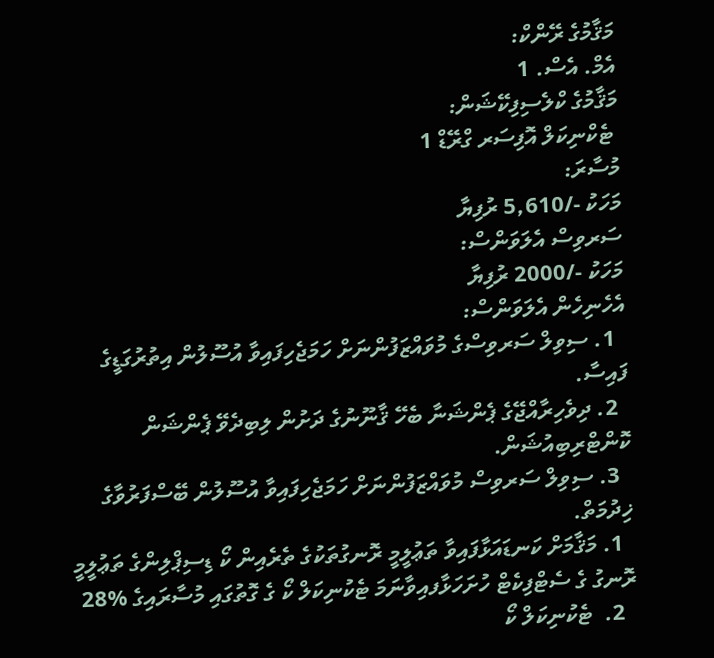މަޤާމުގެ ރޭންކް:
އެމް. އެސް. 1
މަޤާމުގެ ކްލެސިފިކޭޝަން:
 ޓެކްނިކަލް އޮފިސަރ ގްރޭޑް 1
މުސާރަ:
މަހަކު -/5,610 ރުފިޔާ
ސަރވިސް އެލަވަންސް:
މަހަކު -/2000 ރުފިޔާ
އެހެނިހެން އެލަވަންސް:
  1. ސިވިލް ސަރވިސްގެ މުވައްޒަފުންނަށް ހަމަޖެހިފައިވާ އުސޫލުން އިތުރުގަޑީގެ ފައިސާ.
  2. ދިވެހިރާއްޖޭގެ ޕެންޝަނާ ބެހޭ ޤާނޫނުގެ ދަށުން ލިބިދެވޭ ޕެންޝަން ކޮންޓްރިބިއުޝަން.
  3. ސިވިލް ސަރވިސް މުވައްޒަފުންނަށް ހަމަޖެހިފައިވާ އުސޫލުން ބޭސްފަރުވާގެ ޚިދުމަތް.
  1. މަޤާމަށް ކަނޑައަޅާފައިވާ ތަޢުލީމީ ރޮނގުތަކުގެ ތެރެއިން ކޯ ޑިސިޕްލިންގެ ތަޢުލީމީ ރޮނގު ގެ ސެޓްފިކެޓް ހުށަހަޅާފއިވާނަމަ ޓެކުނިކަލް ކޯ ގެ ގޮތުގައި މުސާރައިގެ %28
  2.  ޓެކުނިކަލް ކޯ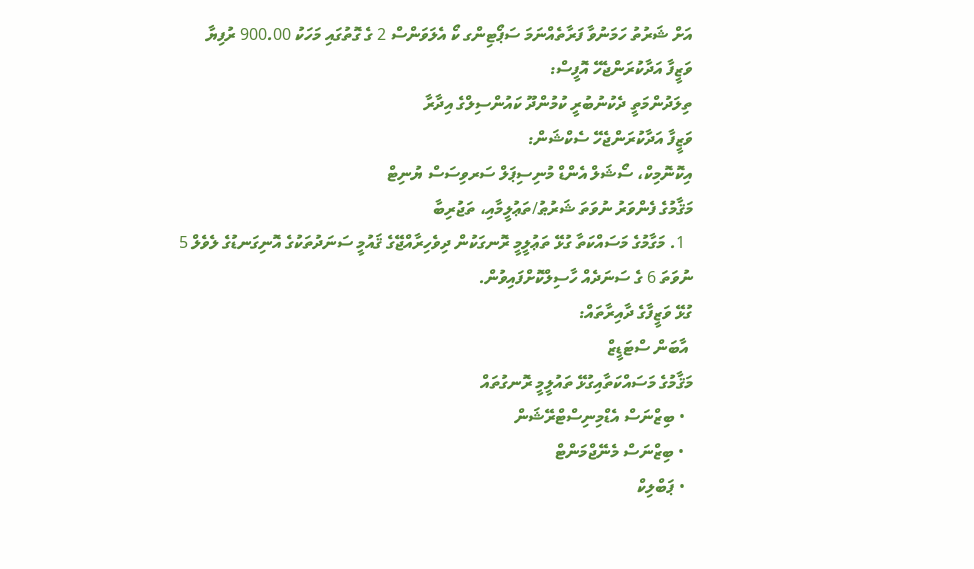އަށް ޝަރުތު ހަމަނުވާ ފަރާތެއްނަމަ ސަޕޯޓިންގ ކޯ އެލަވަންސް 2 ގެ ގޮތުގައި މަހަކު 900.00 ރުފިޔާ
ވަޒީފާ އަދާކުރަންޖެހޭ އޮފީސް:
ތިލަދުންމަތީ ދެކުނުބުރީ ކުމުންދޫ ކައުންސިލްގެ އިދާރާ
ވަޒީފާ އަދާކުރަންޖެހޭ ސެކްޝަން:
އިކޮނޮމިކް، ސޯޝަލް އެންޑް މުނިސިޕަލް ސަރވިސަސް ޔުނިޓް
މަޤާމުގެ ފެންވަރު ނުވަތަ ޝަރުޠު/ތަޢުލީމާއި، ތަޖުރިބާ
  1. މަގާމުގެ މަސައްކަތާ ގުޅޭ ތަޢުލީމީ ރޮނގަކުން ދިވެހިރާއްޖޭގެ ޤައުމީ ސަނަދުތަކުގެ އޮނިގަނޑުގެ ލެވެލް 5 ނުވަތަ 6 ގެ ސަނަދެއް ހާސިލްކޮށްފައިވުން.
ގުޅޭ ވަޒީފާގެ ދާއިރާތައް:
 އާބަން ސްޓަޑީޒް
މަޤާމުގެ މަސައްކަތާއިގުޅޭ ތައުލީމީ ރޮނގުތައް
  • ބިޒްނަސް އެޑްމިނިސްޓްރޭޝަން
  • ބިޒްނަސް މެނޭޖްމަންޓް
  • ޕަބްލިކް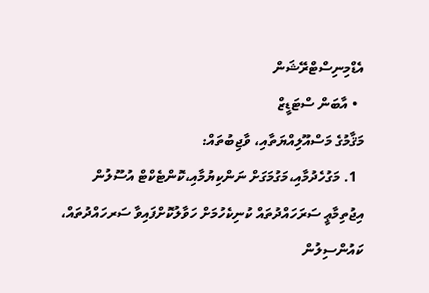އެޑްމިނިސްޓްރޭޝަން
  • އާބަން ސްޓަޑީޒް
މަޤާމުގެ މަސްއޫލިއްޔަތާއި، ވާޖިބުތައް:
  1. މަގުހެދުމާއި،މަގުމަގަށް ނަންކިޔުމާއި،ކޮންޓެކްޓް އުސޫލުން އިޖުތިމާޢީ ސަރަހައްދުތައް ކުނިކެހުމަށް ހަވާލުކޮށްފައިވާ ސަރހައްދުތައް، ކައުންސިލުން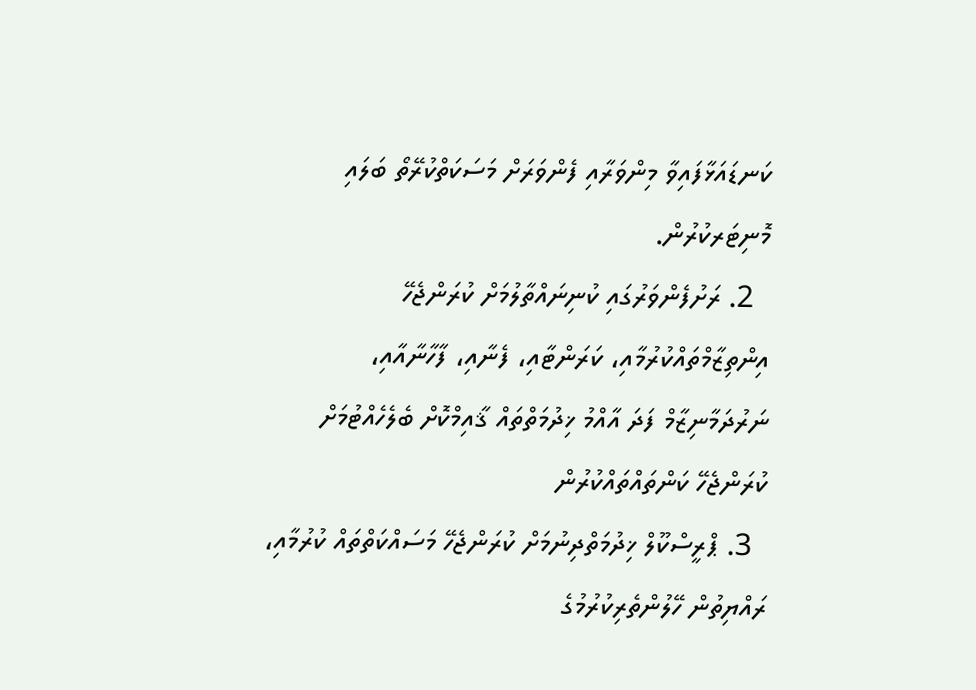ކަނޑައަޅާފައިވާ މިންވަރާއި ފެންވަރަށް މަސަކަތްކުރޭތޯ ބަލައި މޮނިޓަރކުރުން.
  2. ރަށުފެންވަރުގައި ކުނިނައްތާލުމަށް ކުރަންޖެހޭ އިންތިޒާމްތައްކުރުމާއި، ކަރަންޓާއި، ފެނާއި، ފާހާނާއާއި، ނަރުދަމާނިޒާމް ފަދަ އާއްމު ޚިދުމަތްތައް ޤާއިމްކޮށް ބެލެހެއްޓުމަށް ކުރަންޖެހޭ ކަންތައްތައްކުރުން
  3. ޕްރީސްކޫލް ޚިދުމަތްދިނުމަށް ކުރަންޖެހޭ މަސައްކަތްތައް ކުރުމާއި، ރައްޔިތުން ހޭލުންތެރިކުރުމުގެ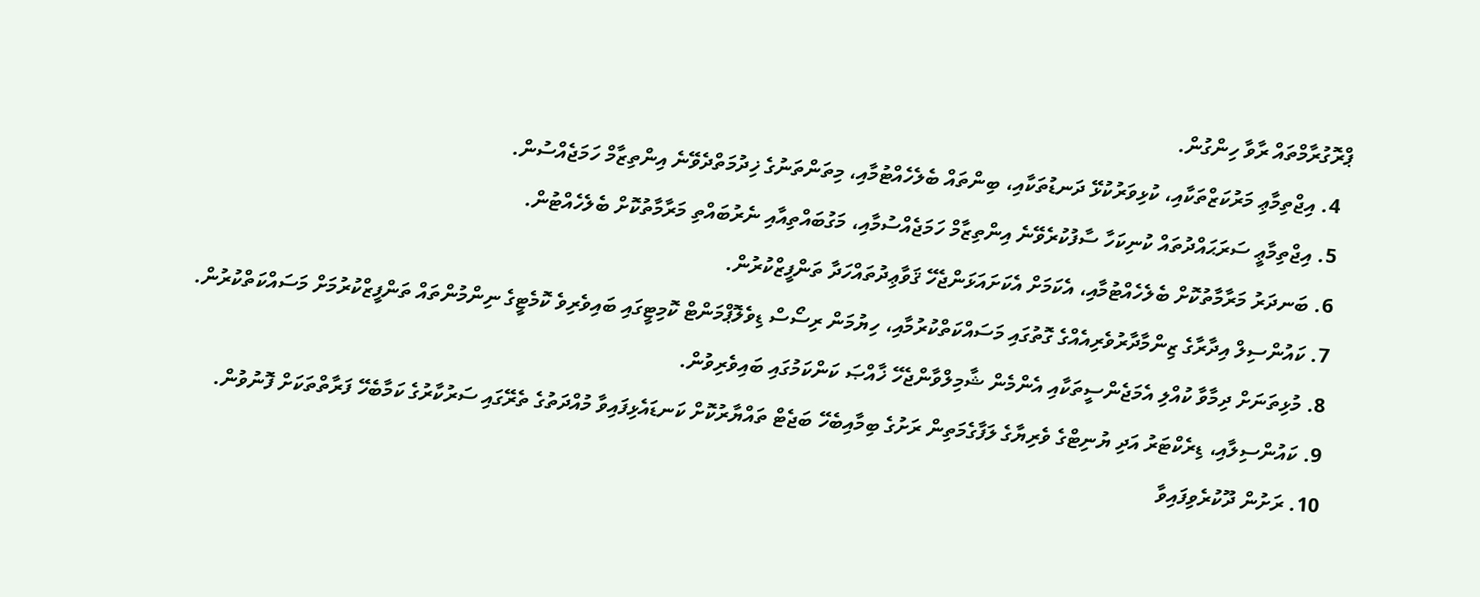ޕްރޮގުރާމްތައް ރާވާ ހިންގުން.
  4. އިޖްތިމާޢި މަރުކަޒްތަކާއި، ކުޅިވަރުކުޅޭ ދަނޑުތަކާއި، ބިންތައް ބެލެހެއްޓުމާއި، މިތަންތަނުގެ ޚިދުމަތްދެވޭނެ އިންތިޒާމް ހަމަޖެއްސުން.
  5. އިޖްތިމާޢީ ސަރަޙައްދުތައް ކުނިކަހާ ސާފުކުރެވޭނެ އިންތިޒާމް ހަމަޖެއްސުމާއި، މަގުބައްތިއާއި ނެރުބައްތި މަރާމާތުކޮށް ބެލެހެއްޓުން.
  6. ބަނދަރު މަރާމާތުކޮށް ބެލެހެއްޓުމާއި، އެކަމަށް އެކަށައަޅަންޖެހޭ ޤަވާޢިދުތައްހަދާ ތަންފީޒްކުރުން.
  7. ކައުންސިލް އިދާރާގެ ޒިންމާދާރުވެރިއެއްގެ ގޮތުގައި މަސައްކަތްކުރުމާއި، ހިޔުމަން ރިސޯސް ޑިވެލޮޕްމަންޓް ކޮމިޓީގައި ބައިވެރިވެ ކޮމެޓީގެ ނިންމުންތައް ތަންފީޒްކުރުމަށް މަސައްކަތްކުރުން.
  8. މުޅިތަނަށް ދިމާވާ ކުއްލި އެމަޖެންސީތަކާއި އެންމެން ޝާމިލްވާންޖެހޭ ޚާއްޞަ ކަންކަމުގައި ބައިވެރިވުން.
  9. ކައުންސިލާއި، ޑިރެކްޓަރު އަދި ޔުނިޓްގެ ވެރިޔާގެ ލަފާގެމަތިން ރަށުގެ ބިމާއިބެހޭ ބަޖެޓް ތައްޔާރުކޮށް ކަނޑައެޅިފައިވާ މުއްދަތުގެ ތެރޭގައި ސަރުކާރުގެ ކަމާބެހޭ ފަރާތްތަކަށް ފޮނުވުން.
  10. ރަށުން ދޫކުރެވިފައިވާ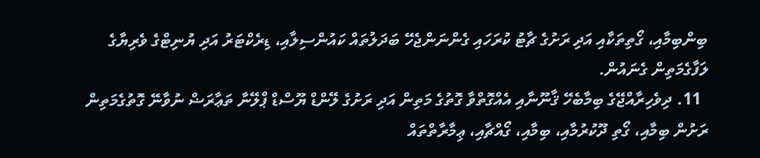ބިންބިމާއި، ގޯތިތަކާއި އަދި ރަށުގެ ޗާޓު ކުރަހައި ގެންނަންޖެހޭ ބަދަލުތައް ކައުންސިލާއި، ޑިރެކްޓަރު އަދި ޔުނިޓްގެ ވެރިޔާގެ ލަފާގެމަތިން ގެނައުން.
  11. ދިވެހިރާއްޖޭގެ ބިމާބެހޭ ޤާނޫނާއި އެއްގޮތްވާ ގޮތުގެ މަތިން އަދި ރަށުގެ ލޭންޑް ޔޫސްޑް ޕްލޭނާ ތަޢާރަޟް ނުވާނޭ ގޮތުގެމަތިން ރަށުން ބިމާއި، ގޯތި ދޫކުރުމާއި، ބިމާއި، ގޯއްޗާއި، ޢިމާރާތްތައް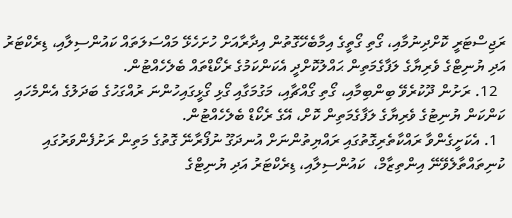ރަޖިސްޓަރީ ކޮށްދިނުމާއި، ގޯތި ގޯތީގެ އިމާބެހޭގޮތުން އިދާރާއަށް ހުށަހެޅޭ މައްސަލަތައް ކައުންސިލާއި، ޑިރެކްޓަރު އަދި ޔުނިޓްގެ ވެރިޔާގެ ލަފާގެމަތިން ޙައްލުކޮށްދީ އެކަންކަމުގެ ރެކޯޑްތައް ބެލެހެއްޓުން.
  12. ރަށުން ދޫކުރެވޭ ބިންބިމާއި، ގޯތި ގޯއްޗާއި، މަގުމަގާއި ގޯޅި ގޯޅީގައިހުންނަ ރުއްގަހުގެ ބަދަލުގެ އެންމެހައި ކަންކަން ޔުނިޓުގެ ވެރިޔާގެ ލަފާގެމަތިން ކޮށް، އޭގެ ރެކޯޑް ބެލެހެއްޓުން.
  1. އެކަށީގެންވާ ރައްކާތެރިގޮތުގައި ރައްޔިތުންނަށް އުނދަގޫ ނުފޯރާނޭ ގޮތުގެ މަތިން ރަށުފެންވަރުގައި ކުނިތައްތާލެވޭނޭ އިންތިޒާމް،  ކައުންސިލާއި، ޑިރެކްޓަރު އަދި ޔުނިޓްގެ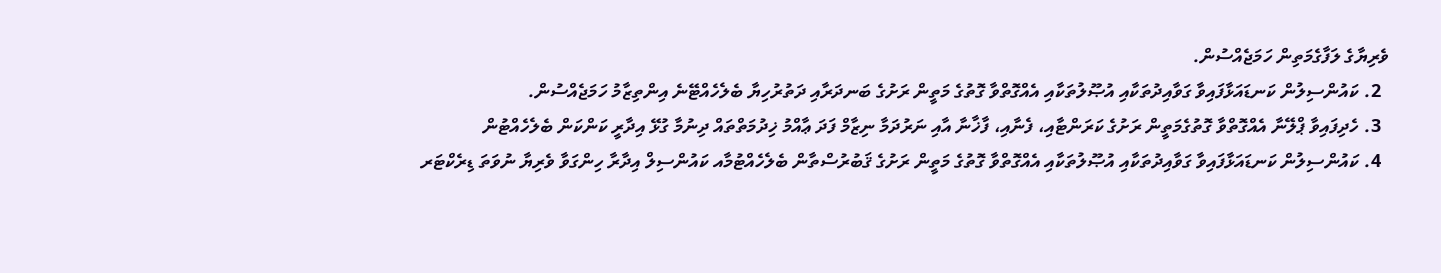ވެރިޔާގެ ލަފާގެމަތިން ހަމަޖެއްސުން.
  2. ކައުންސިލުން ކަނޑައަޅާފައިވާ ގަވާއިދުތަކާއި އުޞޫލުތަކާއި އެއްގޮތްވާ ގޮތުގެ މަތީން ރަށުގެ ބަނދަރާއި ދަތުރުހިޔާ ބެލެހެއްޓޭނެ އިންތިޒާމު ހަމަޖެއްސުން.
  3. ހެދިފައިވާ ޕްލޭނާ އެއްގޮތްވާ ގޮތުގެމަތީން ރަށުގެ ކަރަންޓާއި، ފެނާއި، ފާޚާނާ އާއި ނަރުދަމާ ނިޒާމް ފަދަ ޢާއްމު ޚިދުމަތްތައް ދިނުމާ ގުޅޭ އިދާރީ ކަންކަން ބެލެހެއްޓުން
  4. ކައުންސިލުން ކަނޑައަޅާފައިވާ ގަވާއިދުތަކާއި އުޞޫލުތަކާއި އެއްގޮތްވާ ގޮތުގެ މަތީން ރަށުގެ ޤަބުރުސްތާން ބެލެހެއްޓުމާއ ކައުންސިލް އިދާރާ ހިންގަވާ ވެރިޔާ ނުވަތަ ޑިރެކްޓަރ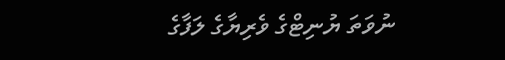ނުވަތަ ޔުނިޓްގެ ވެރިޔާގެ ލަފާގެ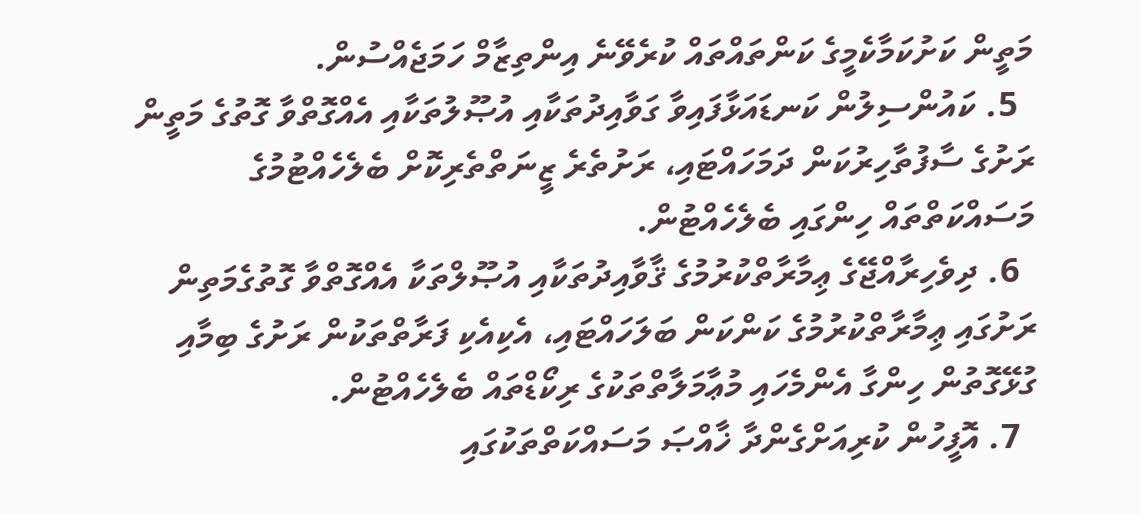މަތީން ކަށުކަމާކެމީގެ ކަންތައްތައް ކުރެވޭނެ އިންތިޒާމް ހަމަޖެއްސުން.
  5. ކައުންސިލުން ކަނޑައަޅާފައިވާ ގަވާއިދުތަކާއި އުޞޫލުތަކާއި އެއްގޮތްވާ ގޮތުގެ މަތީން ރަށުގެ ސާފުތާހިރުކަން ދަމަހައްޓައި، ރަށުތެރެ ޒީނަތްތެރިކޮށް ބެލެހެއްޓުމުގެ މަސައްކަތްތައް ހިންގައި ބެލެހެއްޓުން.
  6. ދިވެހިރާއްޖޭގެ ޢިމާރާތްކުރުމުގެ ޤާވާއިދުތަކާއި އުޞޫލްތަކާ އެއްގޮތްވާ ގޮތުގެމަތިން ރަށުގައި ޢިމާރާތްކުރުމުގެ ކަންކަން ބަލަހައްޓައި، އެކިއެކި ފަރާތްތަކުން ރަށުގެ ބިމާއި ގުޅޭގޮތުން ހިންގާ އެންމެހައި މުޢާމަލާތްތަކުގެ ރިކޯޑްތައް ބެލެހެއްޓުން.
  7. އޮފީހުން ކުރިއަށްގެންދާ ޚާއްޞަ މަސައްކަތްތަކުގައި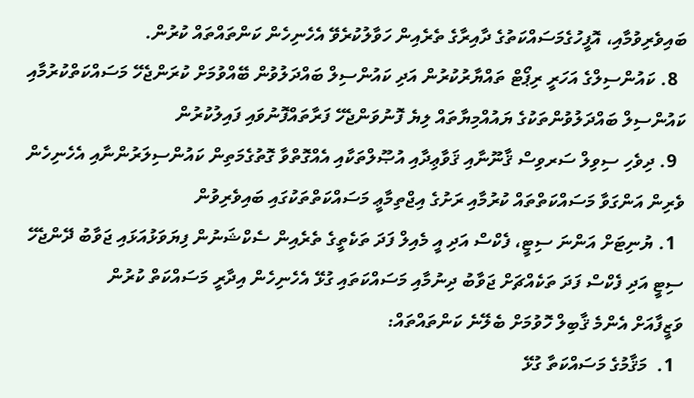ބައިވެރިވުމާއި، އޮފީހުގެމަސައްކަތުގެ ދާއިރާގެ ތެރެއިން ހަވާލުކުރެވޭ އެހެނިހެން ކަންތައްތައް ކުރުން.
  8. ކައުންސިލްގެ އަހަރީ ރިޕޯޓް ތައްޔާރުކުރުން އަދި ކައުންސިލް ބައްދަލުވުން ބޭއްވުމަށް ކުރަންޖެހޭ މަސައްކަތްކުރުމާއި ކައުންސިލް ބައްދަލުވުންތަކުގެ ޔައުއްމިޔާތައް ލިޔެ ފޮނުވަންޖެހޭ ފަރާތައްފޮނުވައި ފައިލުކުރުން
  9. ދިވެހި ސިވިލް ސަރވިސް ޤާނޫނާއި ޤަވާޢިދާއި އުޞޫލްތަކާއި އެއްގޮތްވާ ގޮތުގެމަތިން ކައުންސިލަރުންނާއި އެހެނިހެން ވެރިން އަންގަވާ މަސައްކަތްތައް ކުރުމާއި ރަށުގެ އިޖްތިމާޢީ މަސައްކަތްތަކުގައި ބައިވެރިވުން
  1. ޔުނިޓަށް އަންނަ ސިޓީ، ފެކްސް އަދި އީ މެއިލް ފަދަ ތަކެތީގެ ތެރެއިން ސެކްޝަނުން ފިޔަވަޅުއަޅައި ޖަވާބު ދޭންޖެހޭ ސިޓީ އަދި ފެކްސް ފަދަ ތަކެއްޗަށް ޖަވާބު ދިނުމާއި މަސައްކަތައި ގުޅޭ އެހެނިހެން އިދާރީ މަސައްކަތް ކުރުން
ވަޒީފާއަށް އެންމެ ޤާބިލް ހޮވުމަށް ބެލޭނެ ކަންތައްތައް:
  1.  މަޤާމުގެ މަސައްކަތާ ގުޅޭ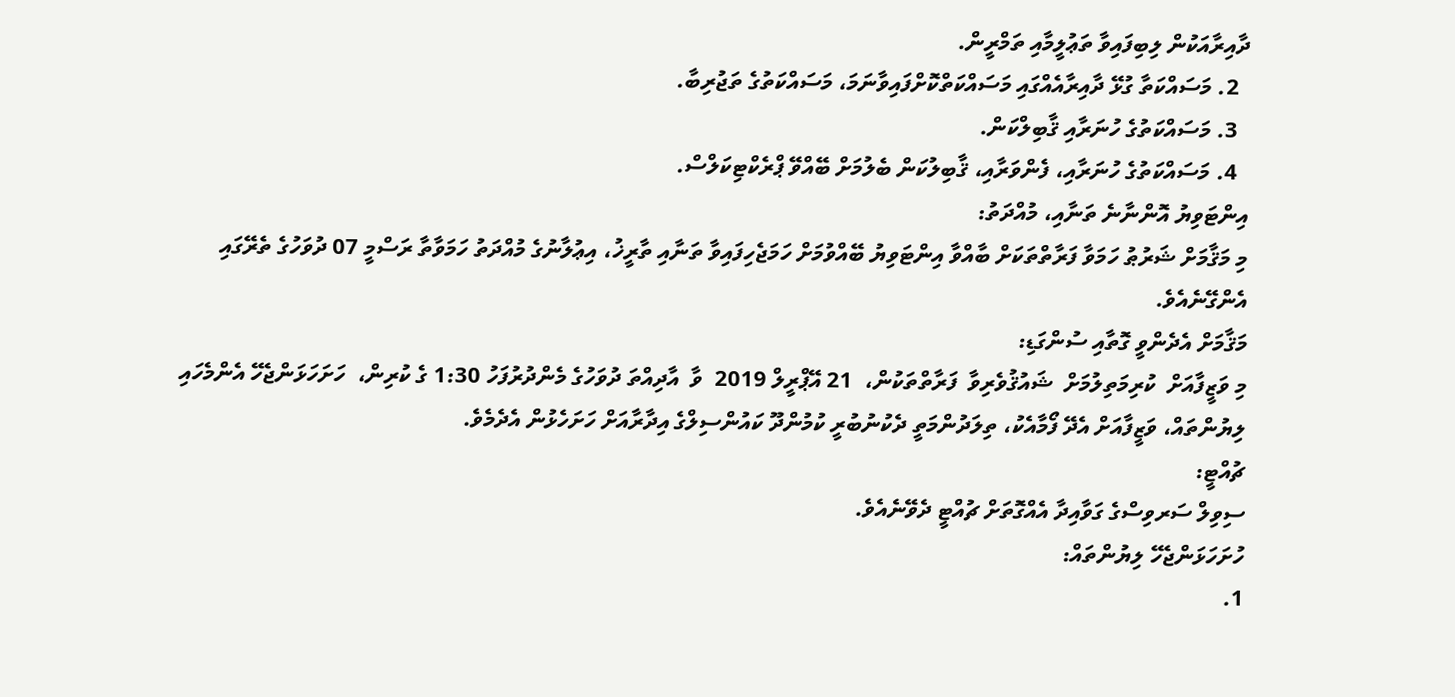ދާއިރާއަކުން ލިބިފައިވާ ތަޢުލީމާއި ތަމްރީން.
  2. މަސައްކަތާ ގުޅޭ ދާއިރާއެއްގައި މަސައްކަތްކޮށްފައިވާނަމަ، މަސައްކަތުގެ ތަޖުރިބާ.
  3. މަސައްކަތުގެ ހުނަރާއި ޤާބިލްކަން.
  4. މަސައްކަތުގެ ހުނަރާއި، ފެންވަރާއި، ޤާބިލުކަން ބެލުމަށް ބޭއްވޭ ޕްރެކްޓިކަލްސް.
އިންޓަވިޔު އޮންނާނެ ތަނާއި، މުއްދަތު:
މި މަޤާމަށް ޝަރުޠު ހަމަވާ ފަރާތްތަކަށް ބާއްވާ އިންޓަވިޔު ބޭއްވުމަށް ހަމަޖެހިފައިވާ ތަނާއި ތާރީޚު، އިޢުލާނުގެ މުއްދަތު ހަމަވާތާ ރަސްމީ 07 ދުވަހުގެ ތެރޭގައި އެންގޭނެއެވެ.
މަޤާމަށް އެދެންވީ ގޮތާއި ސުންގަޑި:
މި ވަޒީފާއަށް  ކުރިމަތިލުމަށް  ޝައުޤުވެރިވާ  ފަރާތްތަކުން،  21 އޭޕްރީލް 2019  ވާ  އާދިއްތަ ދުވަހުގެ މެންދުރުފަހު 1:30 ގެ ކުރިން،  ހަށަހަޅަންޖެހޭ އެންމެހައި ލިޔުންތައް، ވަޒީފާއަށް އެދޭ ފޯމާއެކު، ތިލަދުންމަތީ ދެކުނުބުރީ ކުމުންދޫ ކައުންސިލްގެ އިދާރާއަށް ހަށަހެޅުން އެދެމެވެ.
ޗުއްޓީ:
ސިވިލް ސަރވިސްގެ ގަވާއިދާ އެއްގޮތަށް ޗުއްޓީ ދެވޭނެއެވެ.
ހުށަހަޅަންޖެހޭ ލިޔުންތައް:
1.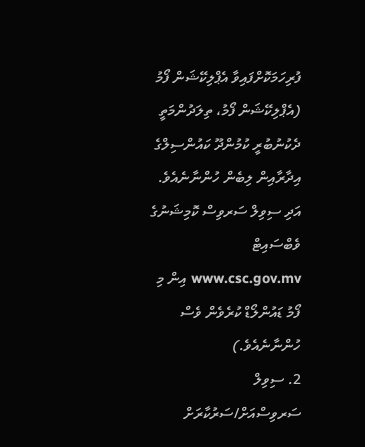ފުރިހަމަކޮށްފައިވާ އެޕްލިކޭޝަން ފޯމު (އެޕްލިކޭޝަން ފޯމު، ތިލަދުންމަތީ ދެކުނުބުރީ ކުމުންދޫ ކައުންސިލްގެ އިދާރާއިން ލިބެން ހުންނާނެއެވެ. އަދި ސިވިލް ސަރވިސް ކޮމިޝަނުގެ ވެބްސައިޓް www.csc.gov.mv އިން މި ފޯމު ޑައުންލޯޑް ކުރެވެން ވެސް ހުންނާނެއެވެ.)
2. ސިވިލް ސަރވިސްއަށް/ސަރުކާރަށް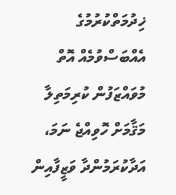ޚިދުމަތްކުރުމުގެ އެއްބަސްވުމެއް އޮތް މުވައްޒަފުން ކުރިމަތިލާ މަޤާމަށް ހޮވިއްޖެ ނަމަ، އަދާކުރަމުންދާ ވަޒީފާއިން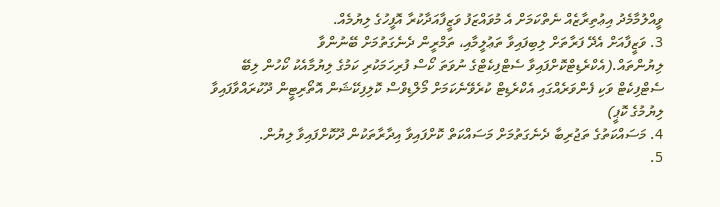ވީއްލުމާމެދު އިޢުތިރާޒެއް ނެތްކަމަށް އެ މުވައްޒަފު ވަޒީފާއަދާކުރާ އޮފީހުގެ ލިޔުމެއް.
3. ވަޒީފާއަށް އެދޭ ފަރާތަށް ލިބިފައިވާ ތަޢުލީމާއި، ތަމްރީން ދެނެގަތުމަށް ބޭނުންވާ ލިޔުންތައް.(އެކްރެޑިޓްކޮށްފައިވާ ސެޓްފިކެޓްގެ ނުވަތަ ކޯސް ފުރިހަމަކުރި ކަމުގެ ލިޔުމާއެކު ކޯހުން ލިބޭ ސެޓްފިކެޓް ވަކި ފެންވަރެއްގައި އެކްރެޑިޓް ކުރެވޭނެކަމަށް މޯލްޑިވްސް ކޮލިފިކޭޝަން އޮތޯރިޓީން ދޫކުރައްވާފައިވާ ލިޔުމުގެ ކޮޕީ)
4. މަސައްކަތުގެ ތަޖުރިބާ ދެނެގަތުމަށް މަސައްކަތް ކޮށްފައިވާ އިދާރާތަކުން ދޫކޮށްފައިވާ ލިޔުން.
5.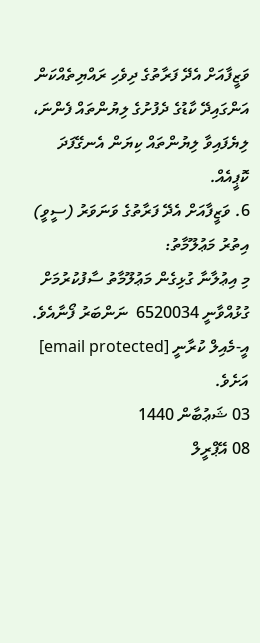ވަޒީފާއަށް އެދޭ ފަރާތުގެ ދިވެހި ރައްޔިތެއްކަން އަންގައިދޭ ކާޑުގެ ދެފުށުގެ ލިޔުންތައް ފެންނަ، ލިޔެފައިވާ ލިޔުންތައް ކިޔަން އެނގޭފަދަ ކޮޕީއެއް.
6. ވަޒީފާއަށް އެދޭ ފަރާތުގެ ވަނަވަރު (ސީވީ)
އިތުރު މަޢުލޫމާތު:
މި އިޢުލާނާ ގުޅިގެން މަޢުލޫމާތު ސާފުކުރުމަށް ގުޅުއްވާނީ 6520034  ނަންބަރު ފޯނާއެވެ. އީ-މެއިލް ކުރާނީ [email protected]   އަށެވެ.
03 ޝަޢުބާން 1440
08 އޭޕްރީލް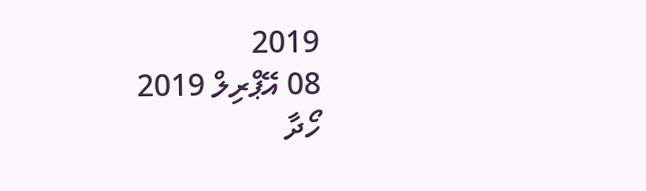2019
08 އޭޕްރިލް 2019
ހޯދާ